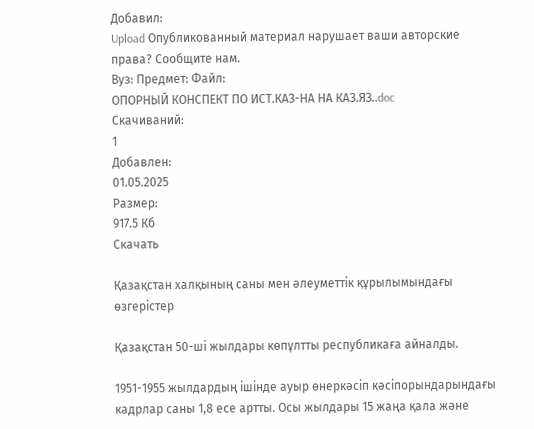Добавил:
Upload Опубликованный материал нарушает ваши авторские права? Сообщите нам.
Вуз: Предмет: Файл:
ОПОРНЫЙ КОНСПЕКТ ПО ИСТ.КАЗ-НА НА КАЗ.ЯЗ..doc
Скачиваний:
1
Добавлен:
01.05.2025
Размер:
917.5 Кб
Скачать

Қазақстан халқының саны мен әлеуметтік құрылымындағы өзгерістер

Қазақстан 50-ші жылдары көпұлтты республикаға айналды.

1951-1955 жылдардың ішінде ауыр өнеркәсіп кәсіпорындарындағы кадрлар саны 1,8 есе артты. Осы жылдары 15 жаңа қала және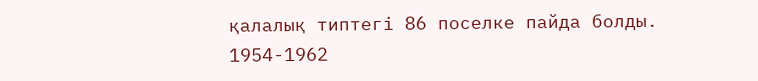қалалық типтегі 86 поселке пайда болды. 1954-1962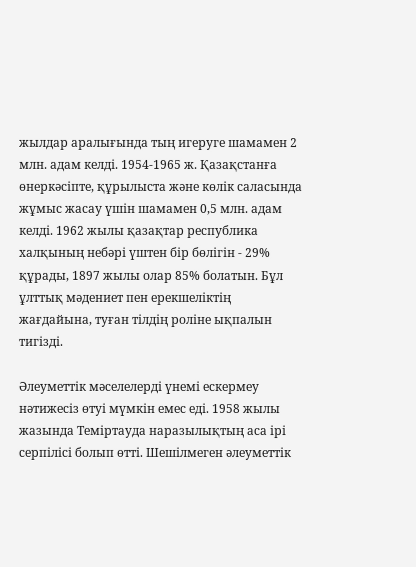жылдар аралығында тың игеруге шамамен 2 млн. адам келді. 1954-1965 ж. Қазақстанға өнеркәсіпте, құрылыста және көлік саласында жұмыс жасау үшін шамамен 0,5 млн. адам келді. 1962 жылы қазақтар республика халқының небәрі үштен бір бөлігін - 29% құрады, 1897 жылы олар 85% болатын. Бұл ұлттық мәдениет пен ерекшеліктің жағдайына, туған тілдің роліне ықпалын тигізді.

Әлеуметтік мәселелерді үнемі ескермеу нәтижесіз өтуі мүмкін емес еді. 1958 жылы жазында Теміртауда наразылықтың аса ірі серпілісі болып өтті. Шешілмеген әлеуметтік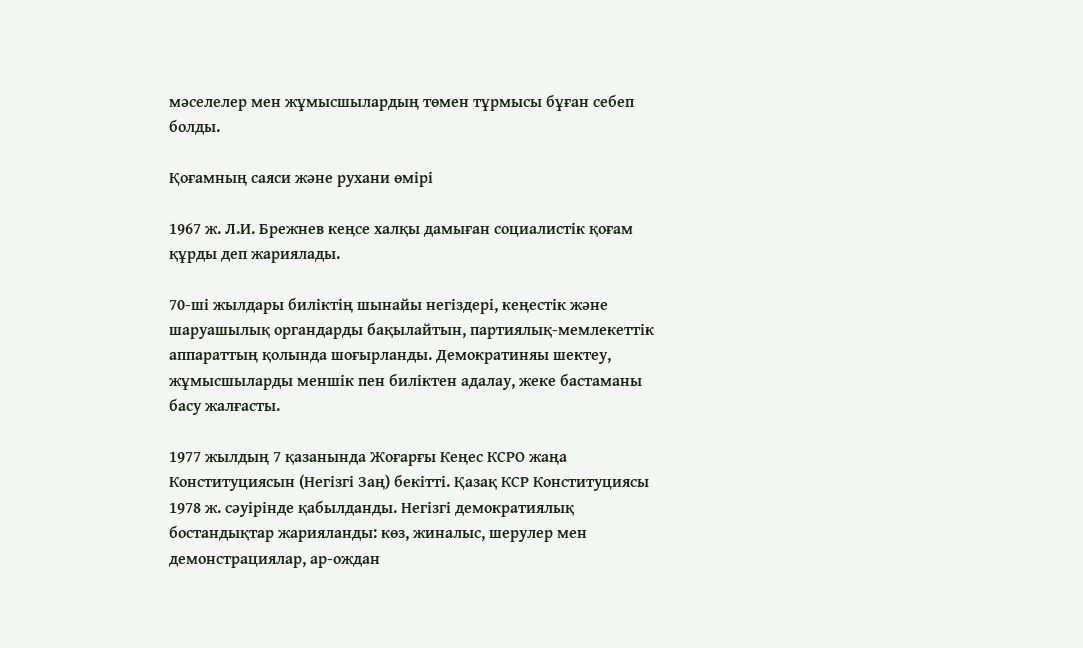мәселелер мен жұмысшылардың төмен тұрмысы бұған себеп болды.

Қоғамның саяси және рухани өмірі

1967 ж. Л.И. Брежнев кеңсе халқы дамыған социалистік қоғам құрды деп жариялады.

70-ші жылдары биліктің шынайы негіздері, кеңестік және шаруашылық органдарды бақылайтын, партиялық-мемлекеттік аппараттың қолында шоғырланды. Демократиняы шектеу, жұмысшыларды меншік пен биліктен адалау, жеке бастаманы басу жалғасты.

1977 жылдың 7 қазанында Жоғарғы Кеңес КСРО жаңа Конституциясын (Негізгі Заң) бекітті. Қазақ КСР Конституциясы 1978 ж. сәуірінде қабылданды. Негізгі демократиялық бостандықтар жарияланды: көз, жиналыс, шерулер мен демонстрациялар, ар-ождан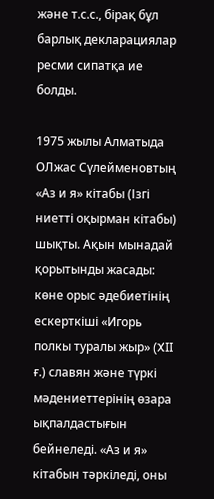және т.с.с., бірақ бұл барлық декларациялар ресми сипатқа ие болды.

1975 жылы Алматыда ОЛжас Сүлейменовтың «Аз и я» кітабы (Ізгі ниетті оқырман кітабы) шықты. Ақын мынадай қорытынды жасады: көне орыс әдебиетінің ескерткіші «Игорь полкы туралы жыр» (XII ғ.) славян және түркі мәдениеттерінің өзара ықпалдастығын бейнеледі. «Аз и я» кітабын тәркіледі, оны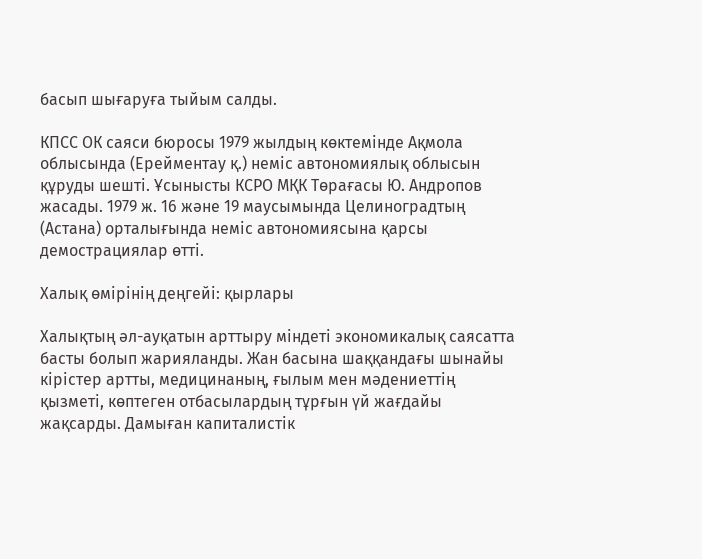басып шығаруға тыйым салды.

КПСС ОК саяси бюросы 1979 жылдың көктемінде Ақмола облысында (Ерейментау қ.) неміс автономиялық облысын құруды шешті. Ұсынысты КСРО МҚК Төрағасы Ю. Андропов жасады. 1979 ж. 16 және 19 маусымында Целиноградтың (Астана) орталығында неміс автономиясына қарсы демострациялар өтті.

Халық өмірінің деңгейі: қырлары

Халықтың әл-ауқатын арттыру міндеті экономикалық саясатта басты болып жарияланды. Жан басына шаққандағы шынайы кірістер артты, медицинаның, ғылым мен мәдениеттің қызметі, көптеген отбасылардың тұрғын үй жағдайы жақсарды. Дамыған капиталистік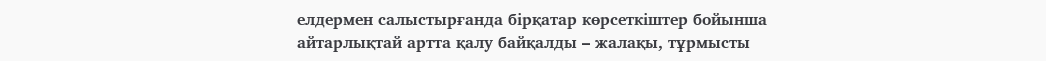елдермен салыстырғанда бірқатар көрсеткіштер бойынша айтарлықтай артта қалу байқалды – жалақы, тұрмысты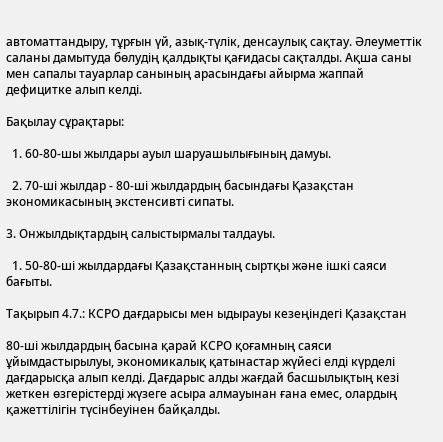автоматтандыру, тұрғын үй, азық-түлік, денсаулық сақтау. Әлеуметтік саланы дамытуда бөлудің қалдықты қағидасы сақталды. Ақша саны мен сапалы тауарлар санының арасындағы айырма жаппай дефицитке алып келді.

Бақылау сұрақтары:

  1. 60-80-шы жылдары ауыл шаруашылығының дамуы.

  2. 70-ші жылдар - 80-ші жылдардың басындағы Қазақстан экономикасының экстенсивті сипаты.

3. Онжылдықтардың салыстырмалы талдауы.

  1. 50-80-ші жылдардағы Қазақстанның сыртқы және ішкі саяси бағыты.

Тақырып 4.7.: КСРО дағдарысы мен ыдырауы кезеңіндегі Қазақстан

80-ші жылдардың басына қарай КСРО қоғамның саяси ұйымдастырылуы, экономикалық қатынастар жүйесі елді күрделі дағдарысқа алып келді. Дағдарыс алды жағдай басшылықтың кезі жеткен өзгерістерді жүзеге асыра алмауынан ғана емес, олардың қажеттілігін түсінбеуінен байқалды.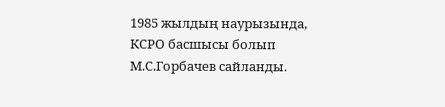1985 жылдың наурызында, КСРО басшысы болып М.С.Горбачев сайланды.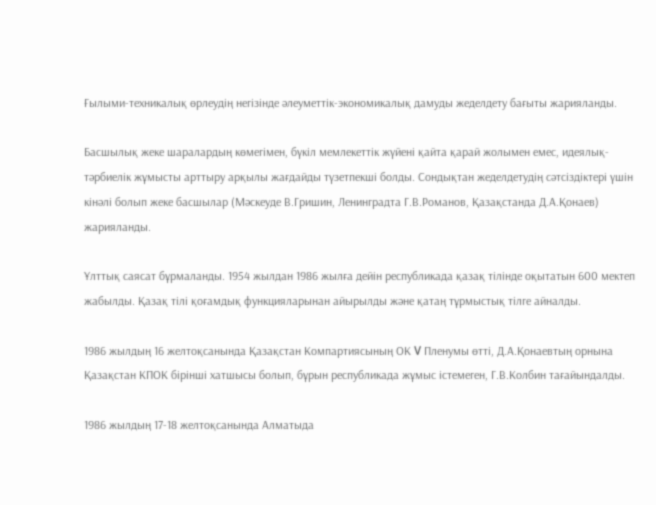Ғылыми-техникалық өрлеудің негізінде әлеуметтік-экономикалық дамуды жеделдету бағыты жарияланды.

Басшылық жеке шаралардың көмегімен, бүкіл мемлекеттік жүйені қайта қарай жолымен емес, идеялық-тәрбиелік жұмысты арттыру арқылы жағдайды түзетпекші болды. Сондықтан жеделдетудің сәтсіздіктері үшін кінәлі болып жеке басшылар (Мәскеуде В.Гришин, Ленинградта Г.В.Романов, Қазақстанда Д.А.Қонаев) жарияланды.

Ұлттық саясат бұрмаланды. 1954 жылдан 1986 жылға дейін республикада қазақ тілінде оқытатын 600 мектеп жабылды. Қазақ тілі қоғамдық функцияларынан айырылды және қатаң тұрмыстық тілге айналды.

1986 жылдың 16 желтоқсанында Қазақстан Компартиясының ОК V Пленумы өтті, Д.А.Қонаевтың орнына Қазақстан КПОК бірінші хатшысы болып, бұрын республикада жұмыс істемеген, Г.В.Колбин тағайындалды.

1986 жылдың 17-18 желтоқсанында Алматыда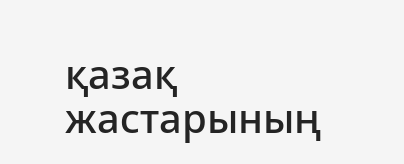қазақ жастарының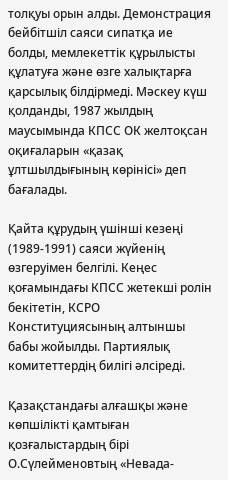толқуы орын алды. Демонстрация бейбітшіл саяси сипатқа ие болды, мемлекеттік құрылысты құлатуға және өзге халықтарға қарсылық білдірмеді. Мәскеу күш қолданды, 1987 жылдың маусымында КПСС ОК желтоқсан оқиғаларын «қазақ ұлтшылдығының көрінісі» деп бағалады.

Қайта құрудың үшінші кезеңі (1989-1991) саяси жүйенің өзгеруімен белгілі. Кеңес қоғамындағы КПСС жетекші ролін бекітетін, КСРО Конституциясының алтыншы бабы жойылды. Партиялық комитеттердің билігі әлсіреді.

Қазақстандағы алғашқы және көпшілікті қамтыған қозғалыстардың бірі О.Сүлейменовтың «Невада-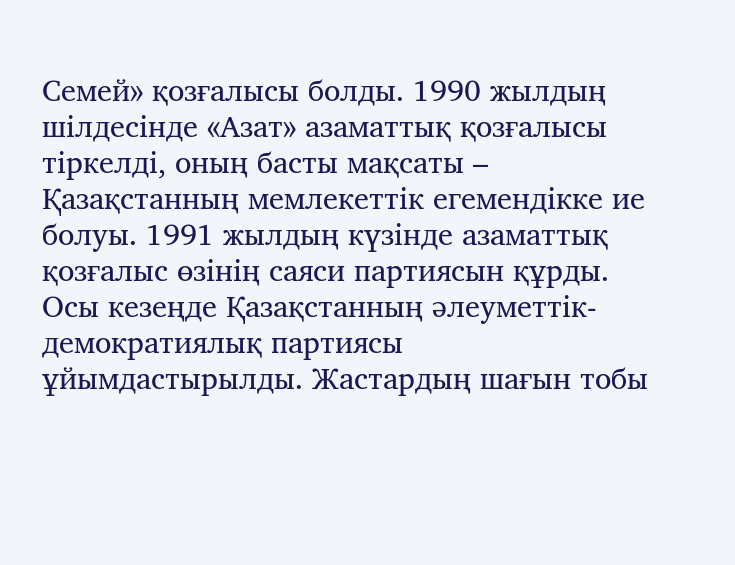Семей» қозғалысы болды. 1990 жылдың шілдесінде «Азат» азаматтық қозғалысы тіркелді, оның басты мақсаты – Қазақстанның мемлекеттік егемендікке ие болуы. 1991 жылдың күзінде азаматтық қозғалыс өзінің саяси партиясын құрды. Осы кезеңде Қазақстанның әлеуметтік-демократиялық партиясы ұйымдастырылды. Жастардың шағын тобы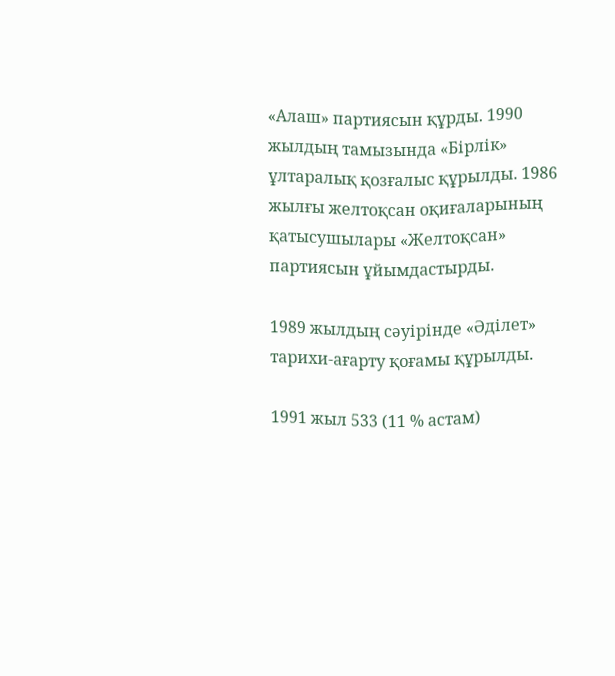«Алаш» партиясын құрды. 1990 жылдың тамызында «Бірлік» ұлтаралық қозғалыс құрылды. 1986 жылғы желтоқсан оқиғаларының қатысушылары «Желтоқсан» партиясын ұйымдастырды.

1989 жылдың сәуірінде «Әділет» тарихи-ағарту қоғамы құрылды.

1991 жыл 533 (11 % астам)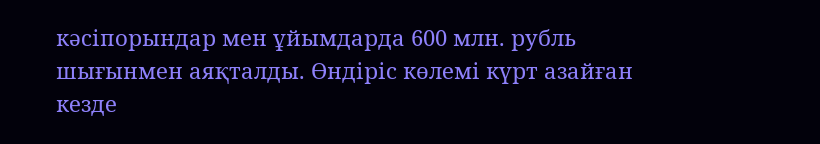кәсіпорындар мен ұйымдарда 600 млн. рубль шығынмен аяқталды. Өндіріс көлемі күрт азайған кезде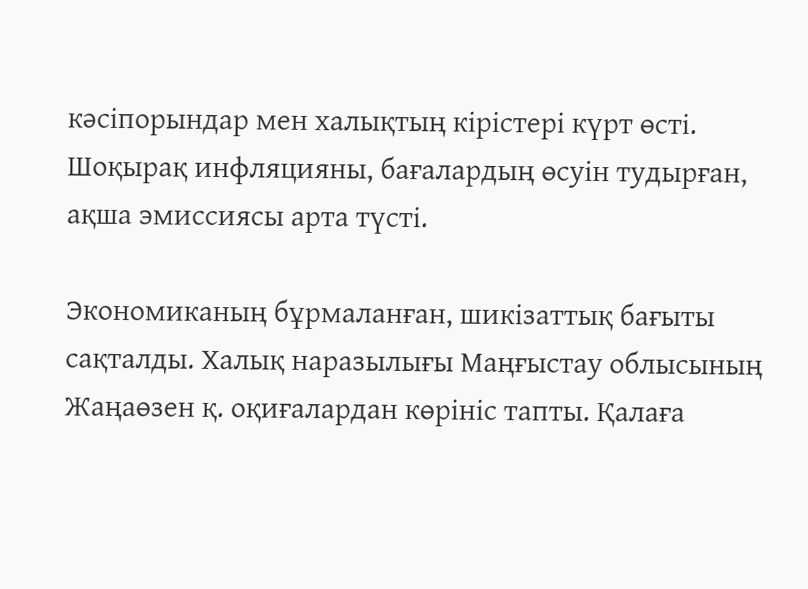кәсіпорындар мен халықтың кірістері күрт өсті. Шоқырақ инфляцияны, бағалардың өсуін тудырған, ақша эмиссиясы арта түсті.

Экономиканың бұрмаланған, шикізаттық бағыты сақталды. Халық наразылығы Маңғыстау облысының Жаңаөзен қ. оқиғалардан көрініс тапты. Қалаға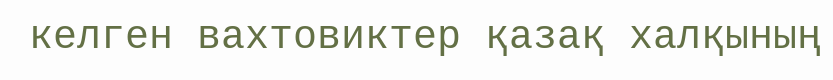келген вахтовиктер қазақ халқының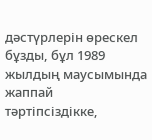дәстүрлерін өрескел бұзды, бұл 1989 жылдың маусымында жаппай тәртіпсіздікке,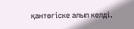қантөгіске алып келді.